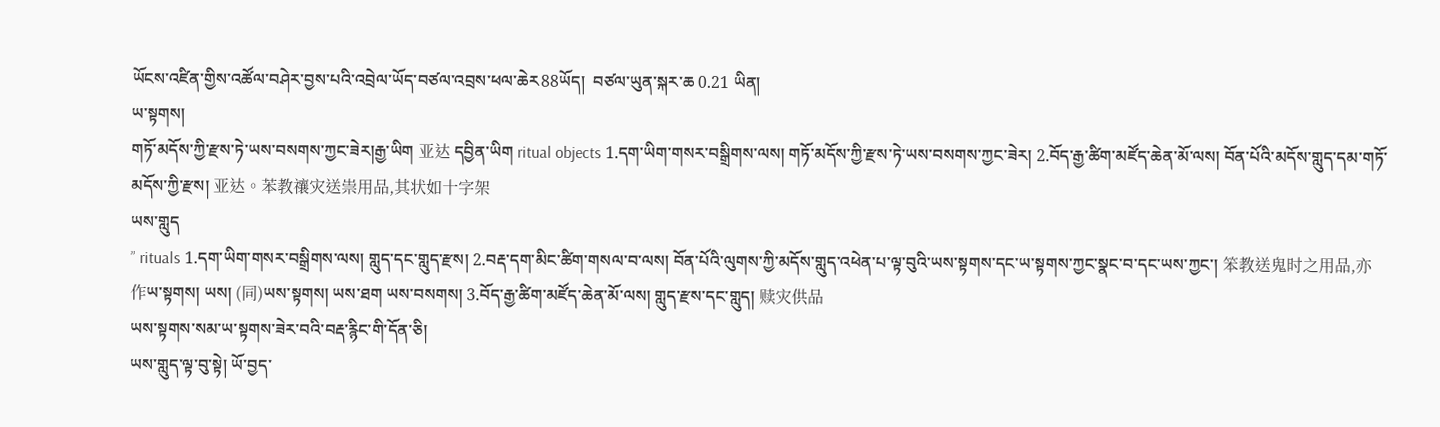ཡོངས་འཛིན་གྱིས་འཚོལ་བཤེར་བྱས་པའི་འབྲེལ་ཡོད་བཙལ་འབྲས་ཕལ་ཆེར88ཡོད།  བཙལ་ཡུན་སྐར་ཆ 0.21 ཡིན།
ཡ་སྟགས།
གཏོ་མདོས་ཀྱི་རྫས་ཏེ་ཡས་བསགས་ཀྱང་ཟེར།རྒྱ་ཡིག 亚达 དབྱིན་ཡིག ritual objects 1.དག་ཡིག་གསར་བསྒྲིགས་ལས། གཏོ་མདོས་ཀྱི་རྫས་ཏེ་ཡས་བསགས་ཀྱང་ཟེར། 2.བོད་རྒྱ་ཚིག་མཛོད་ཆེན་མོ་ལས། བོན་པོའི་མདོས་གླུད་དམ་གཏོ་མདོས་ཀྱི་རྫས། 亚达。苯教禳灾送祟用品,其状如十字架
ཡས་གླུད
” rituals 1.དག་ཡིག་གསར་བསྒྲིགས་ལས། གླུད་དང་གླུད་རྫས། 2.བརྡ་དག་མིང་ཚིག་གསལ་བ་ལས། བོན་པོའི་ལུགས་ཀྱི་མདོས་གླུད་འཕེན་པ་ལྟ་བུའི་ཡས་སྟགས་དང་ཡ་སྟགས་ཀྱང་སྣང་བ་དང་ཡས་ཀྱང་། 笨教送鬼时之用品,亦作ཡ་སྟགས། ཡས། (同)ཡས་སྟགས། ཡས་ཐག ཡས་བསགས། 3.བོད་རྒྱ་ཚིག་མཛོད་ཆེན་མོ་ལས། གླུད་རྫས་དང་གླུད། 赎灾供品
ཡས་སྟགས་སམ་ཡ་སྟགས་ཟེར་བའི་བརྡ་རྙིང་གི་དོན་ཅི།
ཡས་གླུད་ལྟ་བུ་སྟེ། ཡོ་བྱད་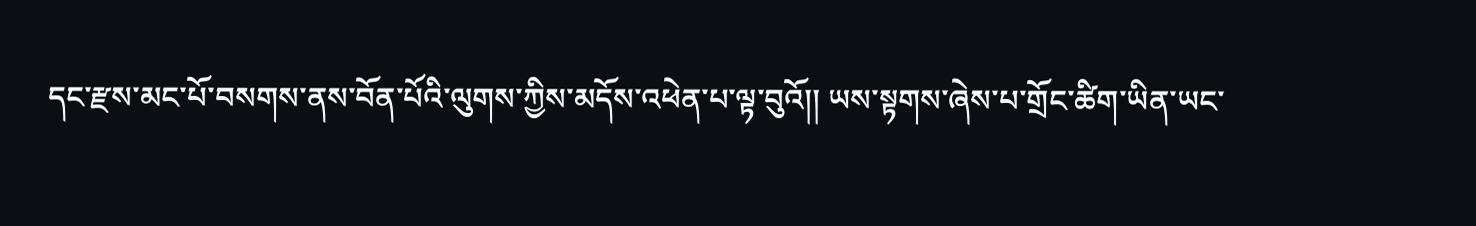དང་རྫས་མང་པོ་བསགས་ནས་བོན་པོའི་ལུགས་ཀྱིས་མདོས་འཕེན་པ་ལྟ་བུའོ།། ཡས་སྟགས་ཞེས་པ་གྲོང་ཚིག་ཡིན་ཡང་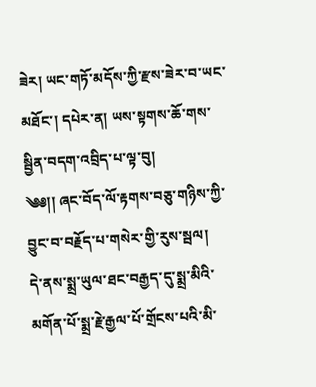ཟེར། ཡང་གཏོ་མདོས་ཀྱི་རྫས་ཟེར་བ་ཡང་མཐོང་། དཔེར་ན། ཡས་སྟགས་ཆོ་གས་སྦྱིན་བདག་འབྲིད་པ་ལྟ་བུ།
༄༅།། ཞང་བོད་ལོ་རྟགས་བཅུ་གཉིས་ཀྱི་བྱུང་བ་བརྗོད་པ་གསེར་གྱི་རུས་སྦལ།
དེ་ནས་སྨྲ་ཡུལ་ཐང་བརྒྱད་དུ་སྨྲ་མིའི་མགོན་པོ་སྨྲ་རྗེ་རྒྱལ་པོ་གྲོངས་པའི་མི་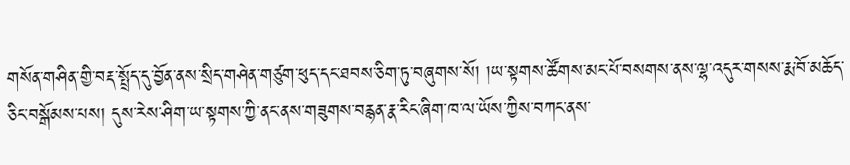གསོན་གཤིན་གྱི་བརྡ་སྤྲོད་དུ་བྱོན་ནས་སྲིད་གཤེན་གཙུག་ཕུད་དང་ཐབས་ཅིག་ཏུ་བཞུགས་སོ། །ཡ་སྟགས་ཚོགས་མང་པོ་བསགས་ནས་ལྷ་འདུར་གསས་རྨ་བོ་མཆོད་ཅིང་བསྒོམས་པས། དུས་རེས་ཤིག་ཡ་སྟགས་ཀྱི་ནང་ནས་གཟུགས་བརྙན་རྣ་རིང་ཞིག་ཁ་ལ་ཡོས་ཀྱིས་བཀང་ནས་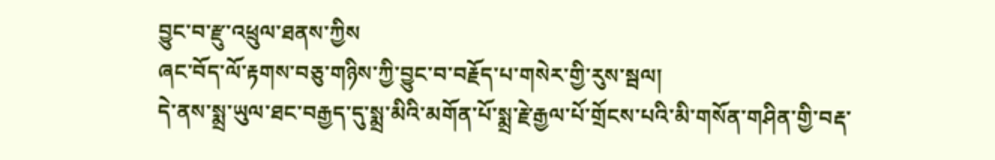བྱུང་བ་རྫུ་འཕྲུལ་ཐནས་ཀྱིས
ཞང་བོད་ལོ་རྟགས་བཅུ་གཉིས་ཀྱི་བྱུང་བ་བརྗོད་པ་གསེར་གྱི་རུས་སྦལ།
དེ་ནས་སྨྲ་ཡུལ་ཐང་བརྒྱད་དུ་སྨྲ་མིའི་མགོན་པོ་སྨྲ་རྗེ་རྒྱལ་པོ་གྲོངས་པའི་མི་གསོན་གཤིན་གྱི་བརྡ་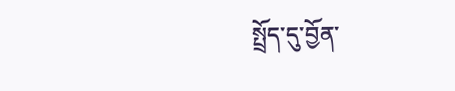སྤྲོད་དུ་བྱོན་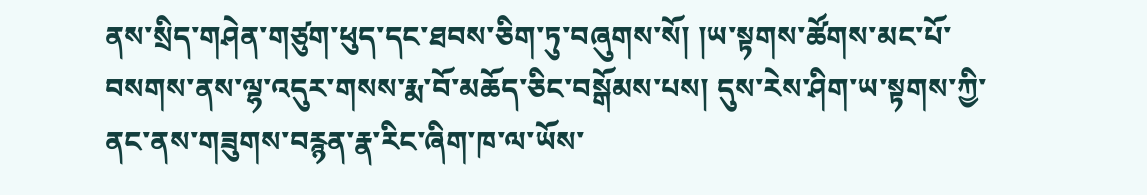ནས་སྲིད་གཤེན་གཙུག་ཕུད་དང་ཐབས་ཅིག་ཏུ་བཞུགས་སོ། །ཡ་སྟགས་ཚོགས་མང་པོ་བསགས་ནས་ལྷ་འདུར་གསས་རྨ་བོ་མཆོད་ཅིང་བསྒོམས་པས། དུས་རེས་ཤིག་ཡ་སྟགས་ཀྱི་ནང་ནས་གཟུགས་བརྙན་རྣ་རིང་ཞིག་ཁ་ལ་ཡོས་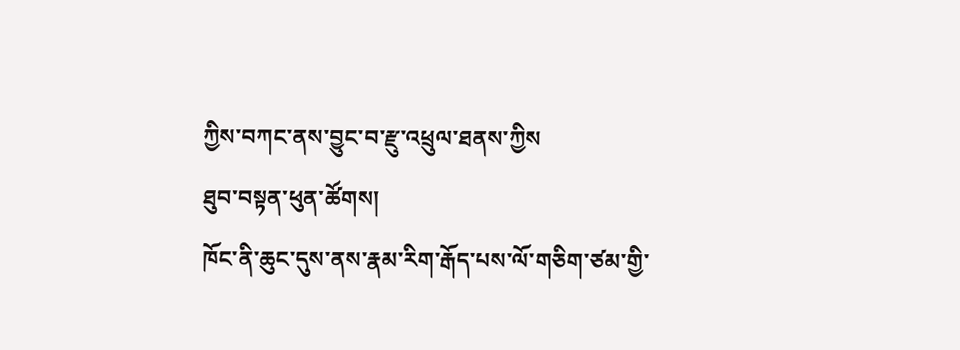ཀྱིས་བཀང་ནས་བྱུང་བ་རྫུ་འཕྲུལ་ཐནས་ཀྱིས
ཐུབ་བསྟན་ཕུན་ཚོགས།
ཁོང་ནི་ཆུང་དུས་ནས་རྣམ་རིག་རྒོད་པས་ལོ་གཅིག་ཙམ་གྱི་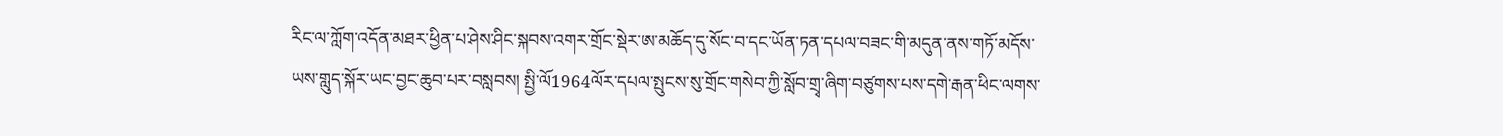རིང་ལ་ཀློག་འདོན་མཐར་ཕྱིན་པ་ཤེས་ཤིང་སྐབས་འགར་གྲོང་སྡེར་ཨ་མཆོད་དུ་སོང་བ་དང་ཡོན་ཏན་དཔལ་བཟང་གི་མདུན་ནས་གཏོ་མདོས་ཡས་གླུད་སྐོར་ཡང་བྱང་ཆུབ་པར་བསླབས། སྤྱི་ལོ1964ལོར་དཔལ་སྤུངས་སུ་གྲོང་གསེབ་ཀྱི་སློབ་གྲྭ་ཞིག་བཙུགས་པས་དགེ་རྒན་ཕིང་ལགས་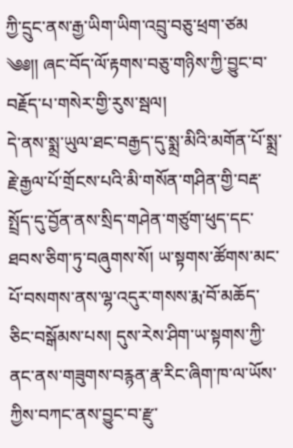ཀྱི་དྲུང་ནས་རྒྱ་ཡིག་ཡིག་འབྲུ་བཅུ་ཕྲག་ཙམ
༄༅།། ཞང་བོད་ལོ་རྟགས་བཅུ་གཉིས་ཀྱི་བྱུང་བ་བརྗོད་པ་གསེར་གྱི་རུས་སྦལ།
དེ་ནས་སྨྲ་ཡུལ་ཐང་བརྒྱད་དུ་སྨྲ་མིའི་མགོན་པོ་སྨྲ་རྗེ་རྒྱལ་པོ་གྲོངས་པའི་མི་གསོན་གཤིན་གྱི་བརྡ་སྤྲོད་དུ་བྱོན་ནས་སྲིད་གཤེན་གཙུག་ཕུད་དང་ཐབས་ཅིག་ཏུ་བཞུགས་སོ། ཡ་སྟགས་ཚོགས་མང་པོ་བསགས་ནས་ལྷ་འདུར་གསས་རྨ་བོ་མཆོད་ཅིང་བསྒོམས་པས། དུས་རེས་ཤིག་ཡ་སྟགས་ཀྱི་ནང་ནས་གཟུགས་བརྙན་རྣ་རིང་ཞིག་ཁ་ལ་ཡོས་ཀྱིས་བཀང་ནས་བྱུང་བ་རྫུ་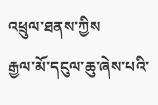འཕྲུལ་ཐནས་ཀྱིས
རྒྱལ་མོ་དངུལ་ཆུ་ཞེས་པའི་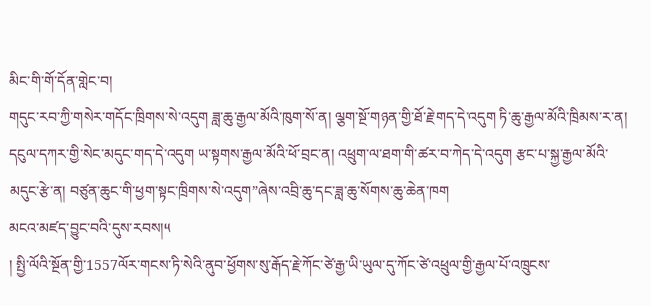མིང་གི་གོ་དོན་གླེང་བ།
གདུང་རབ་ཀྱི་གསེར་གདོང་ཁྲིགས་སེ་འདུག ཟླ་ཆུ་རྒྱལ་མོའི་ཁུག་སོ་ན། ལྕག་སྔོ་གཉན་གྱི་ཐོ་རྗེ་གད་དེ་འདུག ཏི་ཆུ་རྒྱལ་མོའི་ཁྲིམས་ར་ན། དངུལ་དཀར་གྱི་སེང་མདུང་གད་དེ་འདུག ཡ་སྟགས་རྒྱལ་མོའི་ཕོ་བྲང་ན། འཕྲུག་ལ་ཐག་གི་ཚར་བ་ཀེད་དེ་འདུག རྩང་པ་སྐྱ་རྒྱལ་མོའི་མདུང་རྩེ་ན། བཙུན་ཆུང་གི་ཕྱག་སྟང་ཁྲིགས་སེ་འདུག”ཞེས་འབྲི་ཆུ་དང་ཟླ་ཆུ་སོགས་ཆུ་ཆེན་ཁག
མངའ་མཛད་བྱུང་བའི་དུས་རབས།༥
། སྤྱི་ལོའི་སྔོན་གྱི་1557ལོར་གངས་ཏི་སེའི་ནུབ་ཕྱོགས་སུ་རྒོད་རྗེ་ཀོང་ཙེ་རྒྱ་ཡི་ཡུལ་དུ་ཀོང་ཙེ་འཕྲུལ་གྱི་རྒྱལ་པོ་འཁྲུངས་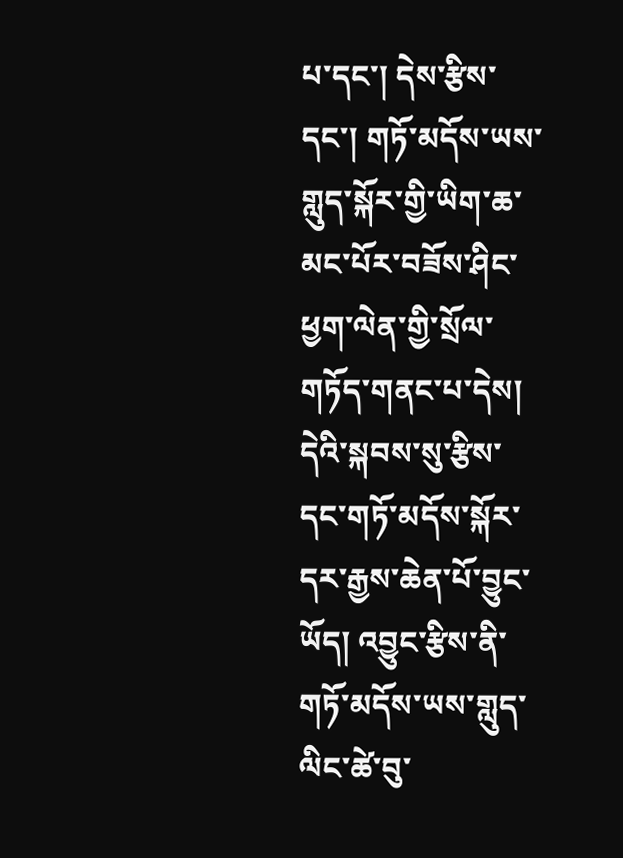པ་དང་། དེས་རྩིས་དང་། གཏོ་མདོས་ཡས་གླུད་སྐོར་གྱི་ཡིག་ཆ་མང་པོར་བཟོས་ཤིང་ཕྱག་ལེན་གྱི་སྲོལ་གཏོད་གནང་པ་དེས། དེའི་སྐབས་སུ་རྩིས་དང་གཏོ་མདོས་སྐོར་དར་རྒྱས་ཆེན་པོ་བྱུང་ཡོད། འབྱུང་རྩིས་ནི་གཏོ་མདོས་ཡས་གླུད་
ལིང་ཚེ་བུ་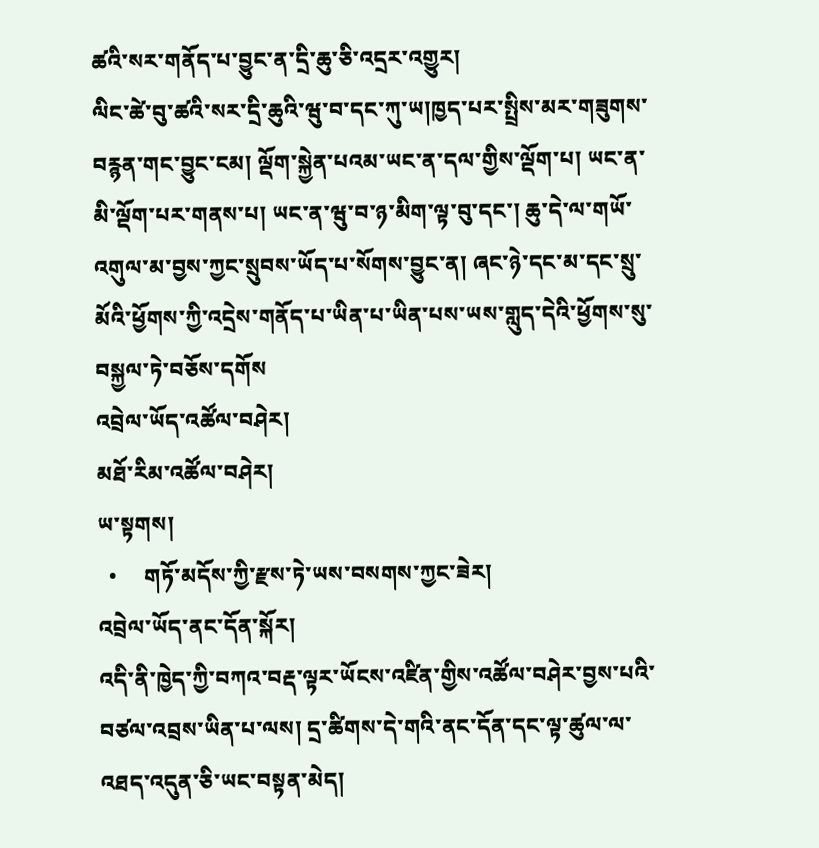ཚའི་སར་གནོད་པ་བྱུང་ན་དྲི་ཆུ་ཅི་འདྲར་འགྱུར།
ལིང་ཚེ་བུ་ཚའི་སར་དྲི་ཆུའི་ཝུ་བ་དང་ཀུ་ཡ།ཁྱད་པར་སྤྲིས་མར་གཟུགས་བརྙན་གང་བྱུང་ངམ། ལྡོག་སྐྱེན་པའམ་ཡང་ན་དལ་གྱིས་ལྡོག་པ། ཡང་ན་མི་ལྡོག་པར་གནས་པ། ཡང་ན་ཝུ་བ་ཉ་མིག་ལྟ་བུ་དང་། ཆུ་དེ་ལ་གཡོ་འགུལ་མ་བྱས་ཀྱང་སྲུབས་ཡོད་པ་སོགས་བྱུང་ན། ཞང་ཉེ་དང་མ་དང་སྲུ་མོའི་ཕྱོགས་ཀྱི་འདྲེས་གནོད་པ་ཡིན་པ་ཡིན་པས་ཡས་གླུད་དེའི་ཕྱོགས་སུ་བསྐྱལ་ཏེ་བཅོས་དགོས
འབྲེལ་ཡོད་འཚོལ་བཤེར།
མཐོ་རིམ་འཚོལ་བཤེར།
ཡ་སྟགས།
  •     གཏོ་མདོས་ཀྱི་རྫས་ཏེ་ཡས་བསགས་ཀྱང་ཟེར།
འབྲེལ་ཡོད་ནང་དོན་སྐོར།
འདི་ནི་ཁྱེད་ཀྱི་བཀའ་བརྡ་ལྟར་ཡོངས་འཛིན་གྱིས་འཚོལ་བཤེར་བྱས་པའི་བཙལ་འབྲས་ཡིན་པ་ལས། དྲ་ཚིགས་དེ་གའི་ནང་དོན་དང་ལྟ་ཚུལ་ལ་འཐད་འདུན་ཅི་ཡང་བསྟན་མེད།